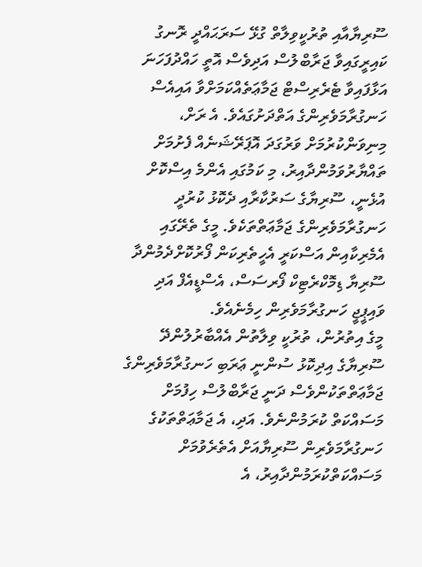ސޫރިޔާއާއި ތުރުކީވިލާތް ގުޅޭ ސަރަޙައްދީ ރޮނގު ކައިރީގައިވާ ޖަރާބްލުސް އަދިވެސް އޮތީ ހައްދުފަހަނަ އަޅާފައިވާ ޓެރެރިސްޓް ޖަމާޢަތެއްކަމަށްވާ އައިއެސް ހަނގުރާމަވެރިންގެ އަތްދަށުގައެވެ. އެ ރަށް، މިނިވަންކުރުމަށް ވަރުގަދަ އޮޕަރޭޝަނެއް ފެށުމަށް ތައްޔާރުވަމުންދާއިރު، މި ކަމުގައި އެންމެ އިސްކޮށް އުޅެނީ، ސޫރިޔާގެ ސަރުކާރާއި ދެކޮޅު ކުރުދީ ހަނގުރާމަވެރިންގެ ޖަމާޢަތްތަކެވެ. މީގެ ތެރޭގައި އެމެރިކާއިން އަސްކަރީ އެހީތެރިކަން ފޯރުކޮށްދެމުންދާ ސޫރިޔާ ޑިމޮކްރެޓިކް ފޯރސަސް، އެސްޑީއެފް އަދި ވައިޕީޖީ ހަނގުރާމަވެރިން ހިމެނެއެވެ.
މީގެ އިތުރުން، ތުރުކީ ވިލާތުން އެއްބާރުލުންދޭ ސޫރިޔާގެ އިދިކޮޅު ސުންނީ ޢަރަބި ހަނގުރާމަވެރިންގެ ޖަމާޢަތްތަކުންވެސް ދަނީ ޖަރާބްލުސް ހިފުމަށް މަސައްކަތް ކުރަމުންނެވެ. އަދި، އެ ޖަމާޢަތްތަކުގެ ހަނގުރާމަވެރިން ސޫރިޔާއަށް އެތެރެވުމަށް މަސައްކަތްކުރަމުންދާއިރު، އެ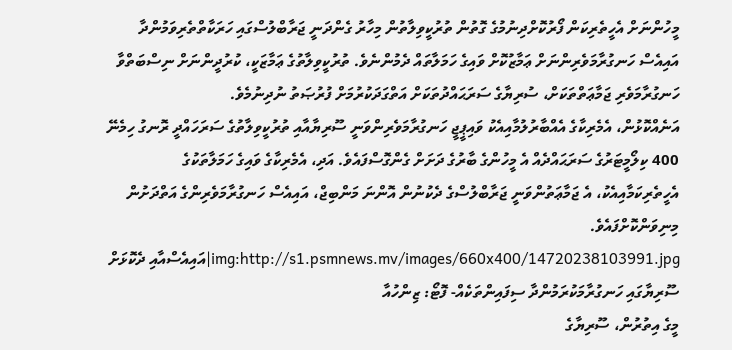މީހުންނަށް އެހީތެރިކަން ފޯރުކޮށްދިނުމުގެ ގޮތުން ތުރުކީވިލާތުން މިހާރު ގެންދަނީ ޖަރާބްލުސްގައި ހަރަކާތްތެރިވަމުންދާ އައިއެސް ހަނގުރާމަވެރިންނަށް ޢަމާޒުކޮށް ވައިގެ ހަމަލާތައް ދެމުންނެވެ. ތުރުކީވިލާތުގެ ޢަމާޒަކީ، ކުރުދީންނަށް ނިސްބަތްވާ ހަނގުރާމަވެރި ޖަމާޢަތްތަކަށް، ސުރިޔާގެ ސަރަޙައްދުތަކަށް އަތްގަދަކުރުމަށް ފުރުޞަތު ނުދިނުމެވެ.
އަނެއްކޮޅުން، އެމެރިކާގެ އެއްބާރުލުމާއިއެކު ވައިޕީޖީ ހަނގުރާމަވެރިންވަނީ ސޫރިޔާއާއި ތުރުކީވިލާތުގެ ސަރަހައްދީ ރޮނގު ހިމެނޭ 400 ކިލޯމީޓަރުގެ ސަރަޙައްދެއް އެ މީހުންގެ ބާރުގެ ދަށަށް ގެންގޮސްފައެވެ. އަދި، އެމެރިކާގެ ވައިގެ ހަމަލާތަކުގެ އެހީތެރިކަމާއިއެކު، އެ ޖަމާޢަތުންވަނީ ޖަރާބްލުސްގެ ދެކުނުން އޮންނަ މަންބިޖް، އައިއެސް ހަނގުރާމަވެރިންގެ އަތްދަށުން މިނިވަންކޮށްފައެވެ.
img:http://s1.psmnews.mv/images/660x400/14720238103991.jpg|އައިއެސްއާއި ދެކޮޅަށް ސޫރިޔާގައި ހަނގުރާމަކުރަމުންދާ ސިފައިންތަކެއް- ފޮޓޯ: ޒިންހުއާ
މީގެ އިތުރުން، ސޫރިޔާގެ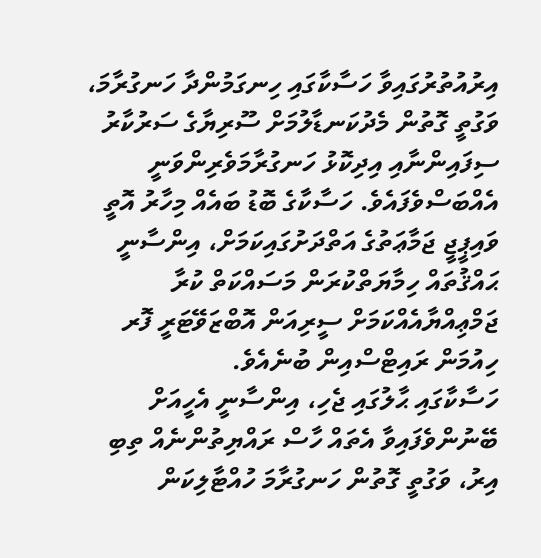އިރުއުތުރުގައިވާ ހަސާކާގައި ހިނގަމުންދާ ހަނގުރާމަ، ވަގުތީ ގޮތުން މެދުކަނޑާލުމަށް ސޫރިޔާގެ ސަރުކާރު ސިފައިންނާއި އިދިކޮޅު ހަނގުރާމަވެރިންވަނީ އެއްބަސްވެފައެވެ. ހަސާކާގެ ބޮޑު ބައެއް މިހާރު އޮތީ ވައިޕީޖީ ޖަމާޢަތުގެ އަތްދަށުގައިކަމަށް، އިންސާނީ ޙައްޤުތައް ހިމާޔަތްކުރަން މަސައްކަތް ކުރާ ޖަމްޢިއްޔާއެއްކަމަށް ސީރިއަން އޮބްޒަވޭޓަރީ ފޮރ ހިއުމަން ރައިޓްސްއިން ބުނެއެވެ.
ހަސާކާގައި ޙާލުގައި ޖެހި، އިންސާނީ އެހީއަށް ބޭނުންވެފައިވާ އެތައް ހާސް ރައްޔިތުންނެއް ތިބި އިރު، ވަގުތީ ގޮތުން ހަނގުރާމަ ހުއްޓާލިކަން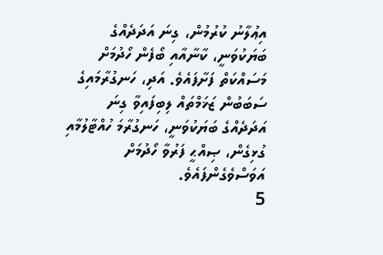އިޢުލާނު ކުރުމުން، ގިނަ އަދަދެއްގެ ބަޔަކުވަނީ، ކާނާއާއި ބޯފެން ހޯދުމަށް މަސައްކަތް ފަށާފައެވެ. އަދި، ހަނގުރާމައިގެ ސަބަބުން ޒަޚަމްތައް ލިބިފައިވާ ގިނަ އަދަދެއްގެ ބަޔަކުވަނީ، ހަނގުރާމަ ހުއްޓާލުމާއި ގުޅިގެން، ޞިއްޙީ ފަރުވާ ހޯދުމަށް އަވަސްވެގެންފައެވެ.
5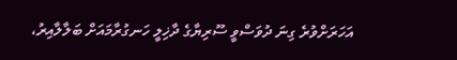އަހަރަށްވުރެ ގިނަ ދުވަސްވީ ސޫރިޔާގެ ދާޚިލީ ހަނގުރާމައަށް ބަލާލާއިރު،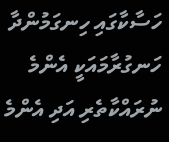ހަސާކާގައި ހިނގަމުންދާ ހަނގުރާމައަކީ އެންމެ ނުރައްކާތެރި އަދި އެންމެ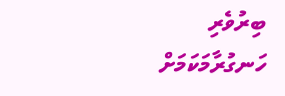ބިރުވެރި ހަނގުރާމަކަމަށް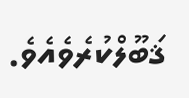ޤަބޫލްކުރެވެއެވެ.